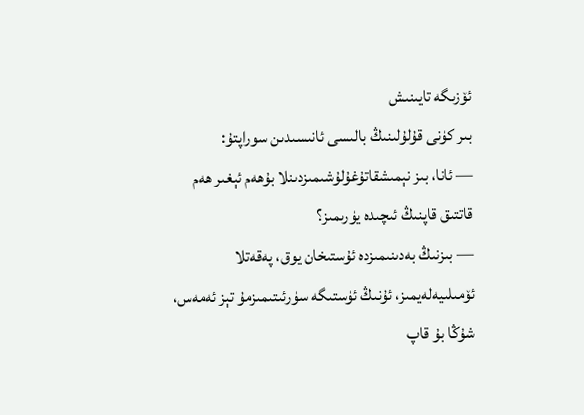ئۆزىگە تايىنىش
بىر كۈنى قۇلۇلىنىڭ بالىسى ئانىسىدىن سوراپتۇ:
— ئانا، بىز نېمىشقاتۇغۇلۇشىمىزدىنلا بۇھەم ئېغىر ھەم قاتتىق قاپنىڭ ئىچىدە يۈرىمىز؟
— بىزنىڭ بەدىنىمىزدە ئۇستىخان يوق، پەقەتلا ئۆمىلىيەلەيمىز، ئۇنىڭ ئۈستىگە سۈرئىتىمىزمۇ تېز ئەمەس، شۇڭا بۇ قاپ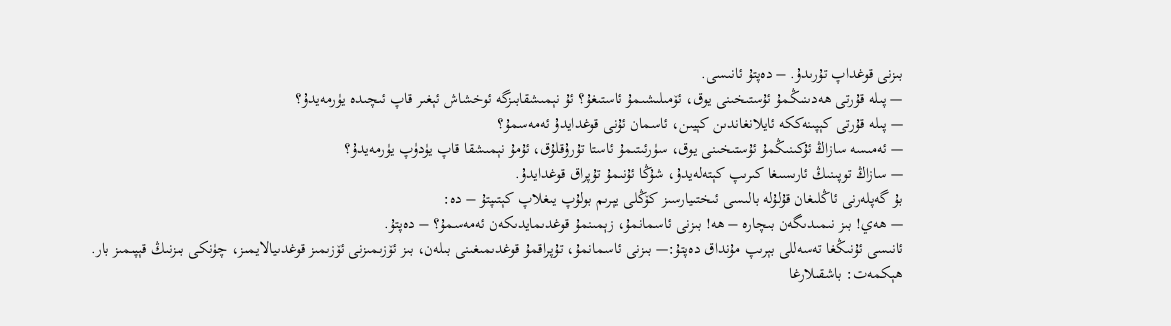بىزنى قوغداپ تۇرىدۇ. – دەپتۇ ئانىسى.
— پىلە قۇرتى ھەدىنىڭمۇ ئۇستىخىنى يوق، ئۆمىلىشىمۇ ئاستىغۇ؟ ئۇ نېمىشقابىزگە ئوخشاش ئېغىر قاپ ئىچىدە يۈرمەيدۇ؟
— پىلە قۇرتى كېپىنەككە ئايلانغاندىن كېيىن، ئاسمان ئۇنى قوغدايدۇ ئەمەسمۇ؟
— ئەمىسە سازاڭ ئۇكىنىڭمۇ ئۇستىخىنى يوق، سۈرئىتىمۇ ئاستا تۇرۇقلۇق، ئۇمۇ نېمىشقا قاپ يۈدۈپ يۈرمەيدۇ؟
— سازاڭ توپىنىڭ ئارىسىغا كىرىپ كېتەلەيدۇ، شۇڭا ئۇنىمۇ تۇپراق قوغدايدۇ.
بۇ گەپلەرنى ئاڭلىغان قۇلۇلە بالىسى ئىختىيارسىز كۆڭلى يېرىم بولۇپ يىغلاپ كېتىپتۇ – دە:
— ھەي! بىز نىمىدىگەن بىچارە – ھە! بىزنى ئاسمانمۇ، زېمىنمۇ قوغدىمايدىكەن ئەمەسمۇ؟ – دەپتۇ.
ئانىسى ئۇنىڭغا تەسەللى بېرىپ مۇنداق دەپتۇ:— بىزنى ئاسمانمۇ، تۇپراقمۇ قوغدىمىغىنى بىلەن، بىز ئۆزىمىزنى ئۆزىمىز قوغدىيالايمىز، چۈنكى بىزنىڭ قېپىمىز بار.
ھېكمەت: باشقىلارغا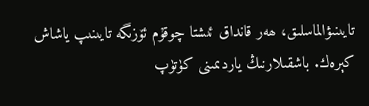تايىنىۋالماسلىق، ھەر قانداق ئىشتا چوقۇم ئۆزىگە تايىنىپ ياشاش كېرەك. باشقىلارنىڭ ياردىمىنى كۈتۈپ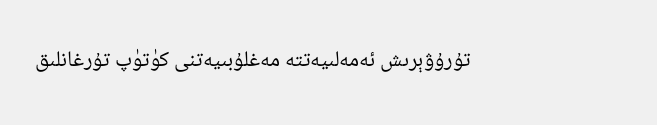تۇرۇۋېرىش ئەمەلىيەتتە مەغلۇبىيەتنى كۈتۈپ تۇرغانلىق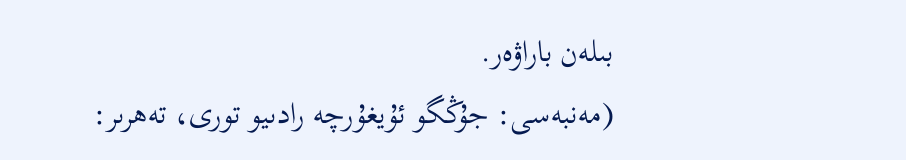بىلەن باراۋەر.
(مەنبەسى: جۇڭگو ئۇيغۇرچە رادىيو تورى، تەھرىر: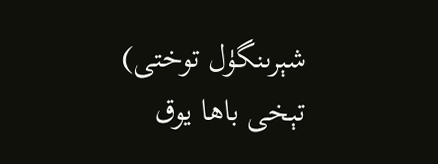شېرىنگۈل توختى)
تېخى باھا يوق